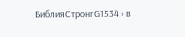БиблияСтронгG1534 › в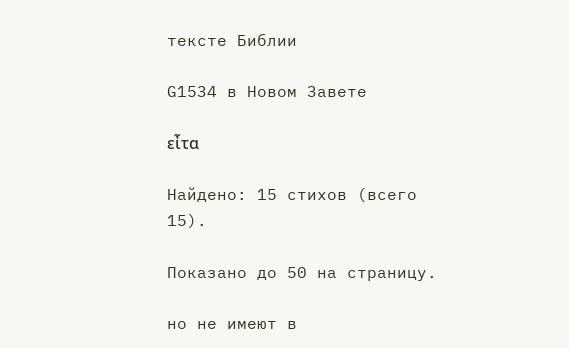тексте Библии

G1534 в Новом Завете

εἶτα

Найдено: 15 стихов (всего 15).

Показано до 50 на страницу.

но не имеют в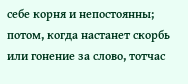себе корня и непостоянны; потом, когда настанет скорбь или гонение за слово, тотчас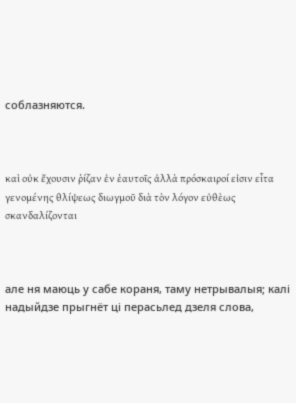соблазняются.



καὶ οὐκ ἔχουσιν ῥίζαν ἐν ἑαυτοῖς ἀλλὰ πρόσκαιροί εἰσιν εἶτα γενομένης θλίψεως διωγμοῦ διὰ τὸν λόγον εὐθὲως σκανδαλίζονται



але ня маюць у сабе кораня, таму нетрывалыя; калі надыйдзе прыгнёт ці перасьлед дзеля слова,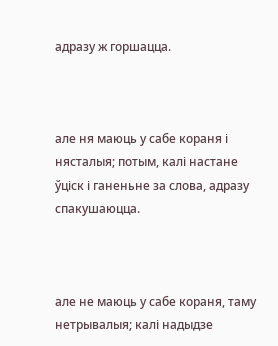адразу ж горшацца.



але ня маюць у сабе кораня і нясталыя; потым, калі настане ўціск і ганеньне за слова, адразу спакушаюцца.



але не маюць у сабе кораня, таму нетрывалыя; калі надыдзе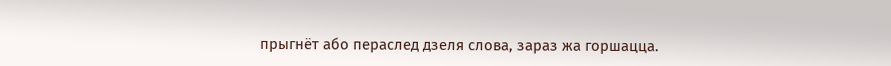прыгнёт або пераслед дзеля слова, зараз жа горшацца.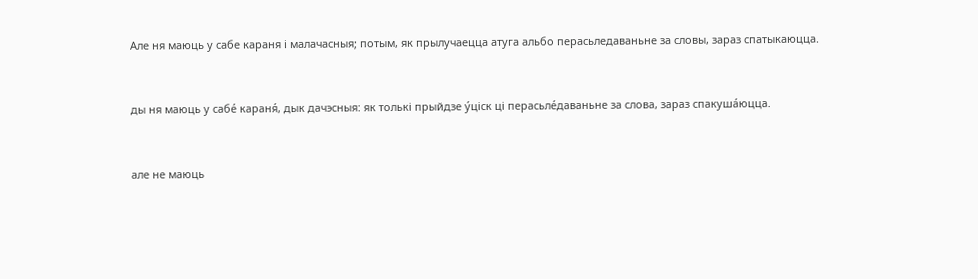Але ня маюць у сабе караня і малачасныя; потым, як прылучаецца атуга альбо перасьледаваньне за словы, зараз спатыкаюцца.



ды ня маюць у сабе́ караня́, дык дачэсныя: як толькі прыйдзе у́ціск ці перасьле́даваньне за слова, зараз спакуша́юцца.



але не маюць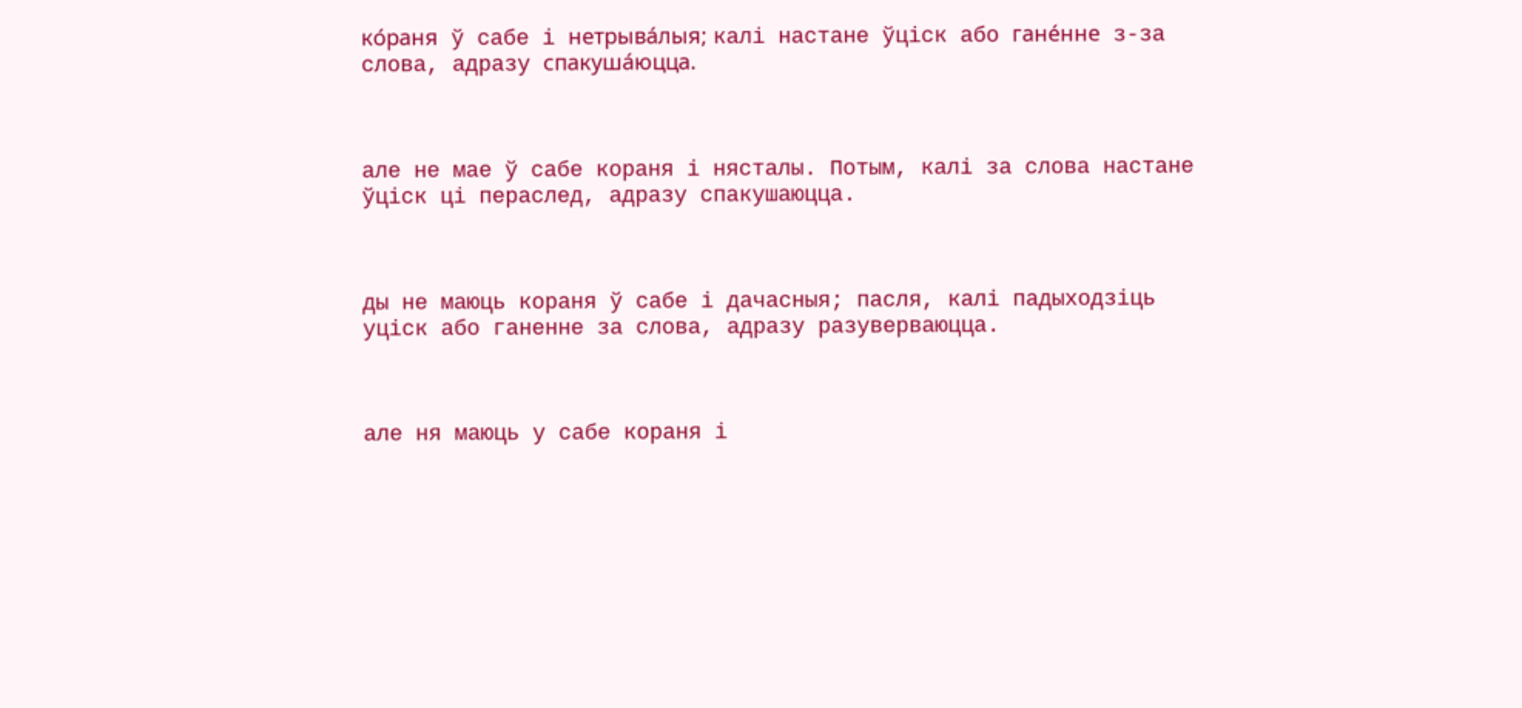ко́раня ў сабе і нетрыва́лыя; калі настане ўціск або гане́нне з-за слова, адразу спакуша́юцца.



але не мае ў сабе кораня і нясталы. Потым, калі за слова настане ўціск ці пераслед, адразу спакушаюцца.



ды не маюць кораня ў сабе і дачасныя; пасля, калі падыходзіць уціск або ганенне за слова, адразу разуверваюцца.



але ня маюць у сабе кораня і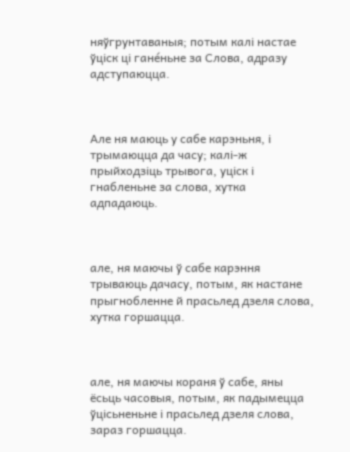няўгрунтаваныя; потым калі настае ўціск ці гане́ньне за Слова, адразу адступаюцца.



Але ня маюць у сабе карэньня, і трымаюцца да часу; калі-ж прыйходзіць трывога, уціск і гнабленьне за слова, хутка адпадаюць.



але, ня маючы ў сабе карэння трываюць дачасу, потым, як настане прыгнобленне й прасьлед дзеля слова, хутка горшацца.



але, ня маючы кораня ў сабе, яны ёсьць часовыя, потым, як падымецца ўцісьненьне і прасьлед дзеля слова, зараз горшацца.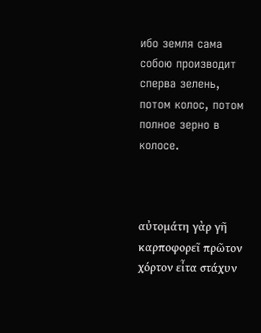ибо земля сама собою производит сперва зелень, потом колос, потом полное зерно в колосе.



αὐτομάτη γὰρ γῆ καρποφορεῖ πρῶτον χόρτον εἶτα στάχυν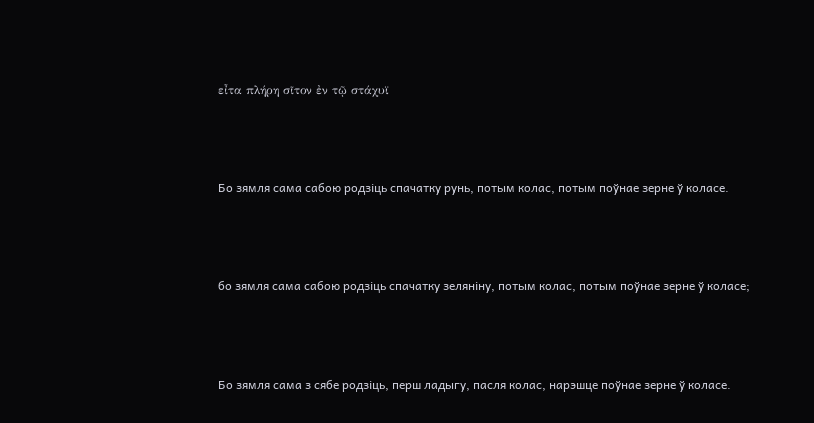εἶτα πλήρη σῖτον ἐν τῷ στάχυϊ



Бо зямля сама сабою родзіць спачатку рунь, потым колас, потым поўнае зерне ў коласе.



бо зямля сама сабою родзіць спачатку зеляніну, потым колас, потым поўнае зерне ў коласе;



Бо зямля сама з сябе родзіць, перш ладыгу, пасля колас, нарэшце поўнае зерне ў коласе.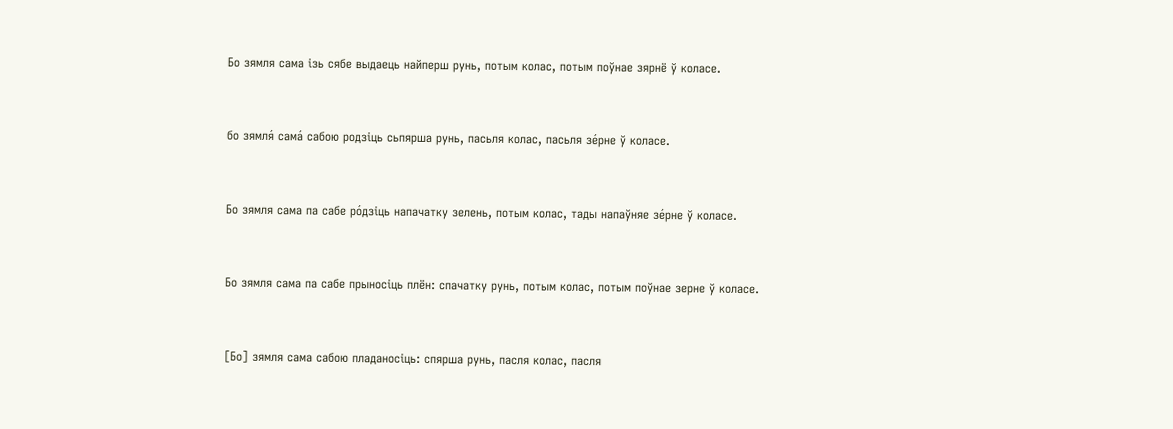Бо зямля сама ізь сябе выдаець найперш рунь, потым колас, потым поўнае зярнё ў коласе.



бо зямля́ сама́ сабою родзіць сьпярша рунь, пасьля колас, пасьля зе́рне ў коласе.



Бо зямля сама па сабе ро́дзіць напачатку зелень, потым колас, тады напаўняе зе́рне ў коласе.



Бо зямля сама па сабе прыносіць плён: спачатку рунь, потым колас, потым поўнае зерне ў коласе.



[Бо] зямля сама сабою пладаносіць: спярша рунь, пасля колас, пасля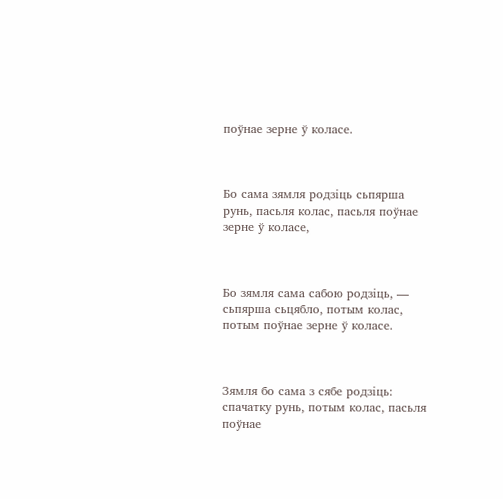поўнае зерне ў коласе.



Бо сама зямля родзіць сьпярша рунь, пасьля колас, пасьля поўнае зерне ў коласе,



Бо зямля сама сабою родзіць, — сьпярша сьцябло, потым колас, потым поўнае зерне ў коласе.



Зямля бо сама з сябе родзіць: спачатку рунь, потым колас, пасьля поўнае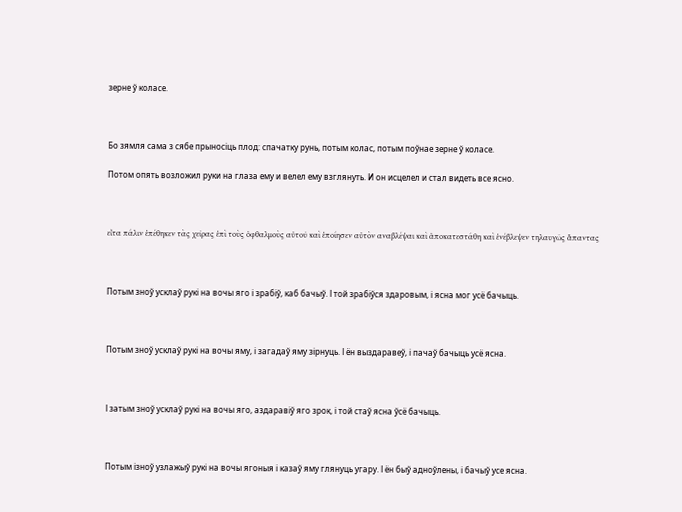зерне ў коласе.



Бо зямля сама з сябе прыносіць плод: спачатку рунь, потым колас, потым поўнае зерне ў коласе.

Потом опять возложил руки на глаза ему и велел ему взглянуть. И он исцелел и стал видеть все ясно.



εἶτα πάλιν ἐπέθηκεν τὰς χεῖρας ἐπὶ τοὺς ὀφθαλμοὺς αὐτοῦ καὶ ἐποίησεν αὐτὸν αναβλέψαι καὶ ἀποκατεστάθη καὶ ἐνέβλεψεν τηλαυγῶς ἅπαντας



Потым зноў усклаў рукі на вочы яго і зрабіў, каб бачыў. І той зрабіўся здаровым, і ясна мог усё бачыць.



Потым зноў усклаў рукі на вочы яму, і загадаў яму зірнуць. І ён выздаравеў, і пачаў бачыць усё ясна.



І затым зноў усклаў рукі на вочы яго, аздаравіў яго зрок, і той стаў ясна ўсё бачыць.



Потым ізноў узлажыў рукі на вочы ягоныя і казаў яму глянуць угару. І ён быў адноўлены, і бачыў усе ясна.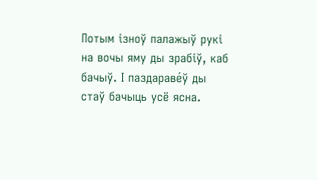Потым ізноў палажыў рукі на вочы яму ды зрабіў, каб бачыў. І паздараве́ў ды стаў бачыць усё ясна.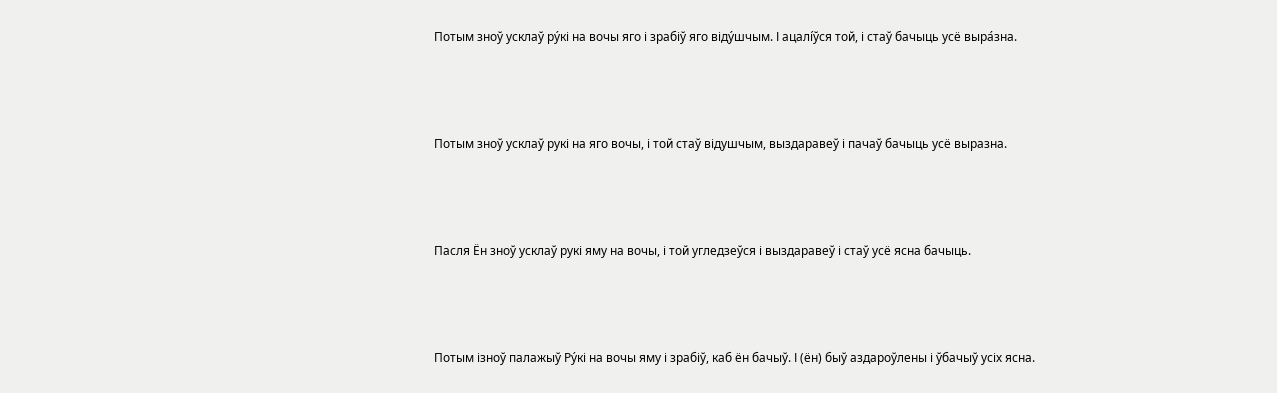Потым зноў усклаў ру́кі на вочы яго і зрабіў яго віду́шчым. І ацалíўся той, і стаў бачыць усё выра́зна.



Потым зноў усклаў рукі на яго вочы, і той стаў відушчым, выздаравеў і пачаў бачыць усё выразна.



Пасля Ён зноў усклаў рукі яму на вочы, і той угледзеўся і выздаравеў і стаў усё ясна бачыць.



Потым ізноў палажыў Ру́кі на вочы яму і зрабіў, каб ён бачыў. І (ён) быў аздароўлены і ўбачыў усіх ясна.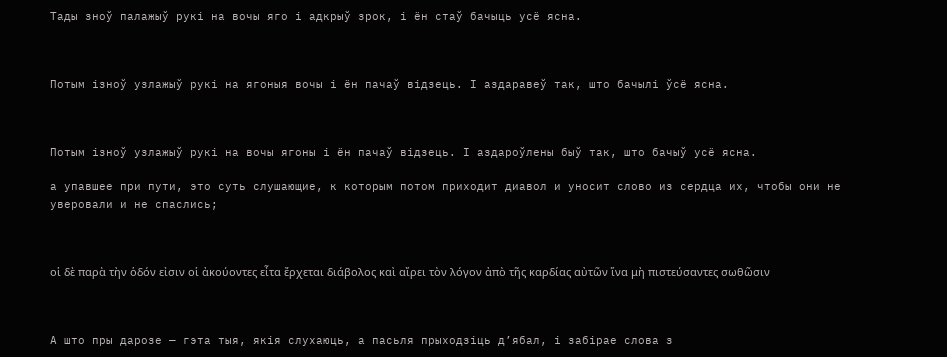Тады зноў палажыў рукі на вочы яго і адкрыў зрок, і ён стаў бачыць усё ясна.



Потым ізноў узлажыў рукі на ягоныя вочы і ён пачаў відзець. І аздаравеў так, што бачылі ўсё ясна.



Потым ізноў узлажыў рукі на вочы ягоны і ён пачаў відзець. І аздароўлены быў так, што бачыў усё ясна.

а упавшее при пути, это суть слушающие, к которым потом приходит диавол и уносит слово из сердца их, чтобы они не уверовали и не спаслись;



οἱ δὲ παρὰ τὴν ὁδόν εἰσιν οἱ ἀκούοντες εἶτα ἔρχεται διάβολος καὶ αἴρει τὸν λόγον ἀπὸ τῆς καρδίας αὐτῶν ἵνα μὴ πιστεύσαντες σωθῶσιν



А што пры дарозе — гэта тыя, якія слухаюць, а пасьля прыходзіць д’ябал, і забірае слова з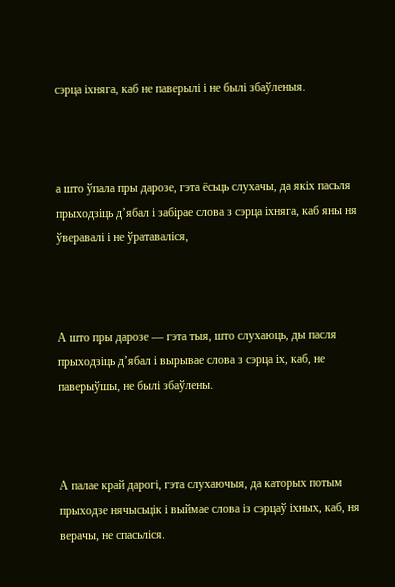сэрца іхняга, каб не паверылі і не былі збаўленыя.



а што ўпала пры дарозе, гэта ёсьць слухачы, да якіх пасьля прыходзіць д’ябал і забірае слова з сэрца іхняга, каб яны ня ўверавалі і не ўратаваліся,



А што пры дарозе — гэта тыя, што слухаюць, ды пасля прыходзіць д’ябал і вырывае слова з сэрца іх, каб, не паверыўшы, не былі збаўлены.



А палае край дарогі, гэта слухаючыя, да каторых потым прыходзе нячысьцік і выймае слова із сэрцаў іхных, каб, ня верачы, не спасьліся.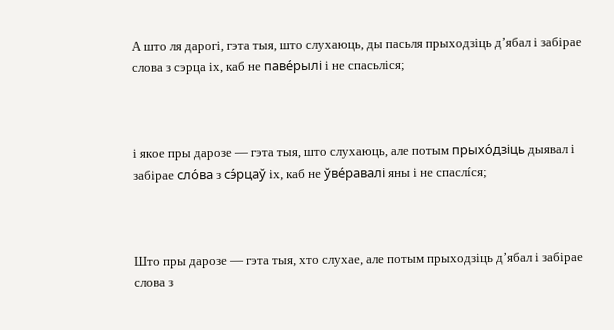А што ля дарогі, гэта тыя, што слухаюць, ды пасьля прыходзіць д’ябал і забірае слова з сэрца іх, каб не паве́рылі і не спасьліся;



і якое пры дарозе — гэта тыя, што слухаюць, але потым прыхо́дзіць дыявал і забірае сло́ва з сэ́рцаў іх, каб не ўве́равалі яны і не спаслíся;



Што пры дарозе — гэта тыя, хто слухае, але потым прыходзіць д’ябал і забірае слова з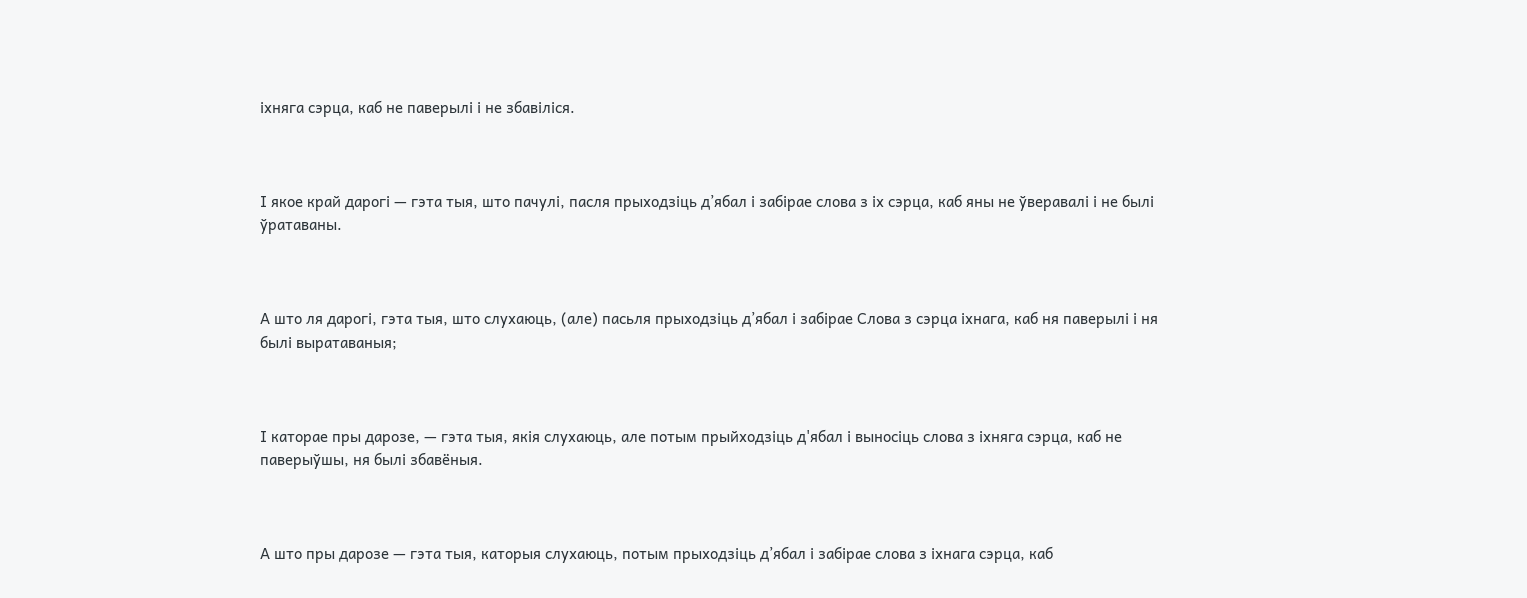іхняга сэрца, каб не паверылі і не збавіліся.



І якое край дарогі — гэта тыя, што пачулі, пасля прыходзіць д’ябал і забірае слова з іх сэрца, каб яны не ўверавалі і не былі ўратаваны.



А што ля дарогі, гэта тыя, што слухаюць, (але) пасьля прыходзіць д’ябал і забірае Слова з сэрца іхнага, каб ня паверылі і ня былі выратаваныя;



І каторае пры дарозе, — гэта тыя, якія слухаюць, але потым прыйходзіць д'ябал і выносіць слова з іхняга сэрца, каб не паверыўшы, ня былі збавёныя.



А што пры дарозе — гэта тыя, каторыя слухаюць, потым прыходзіць д’ябал і забірае слова з іхнага сэрца, каб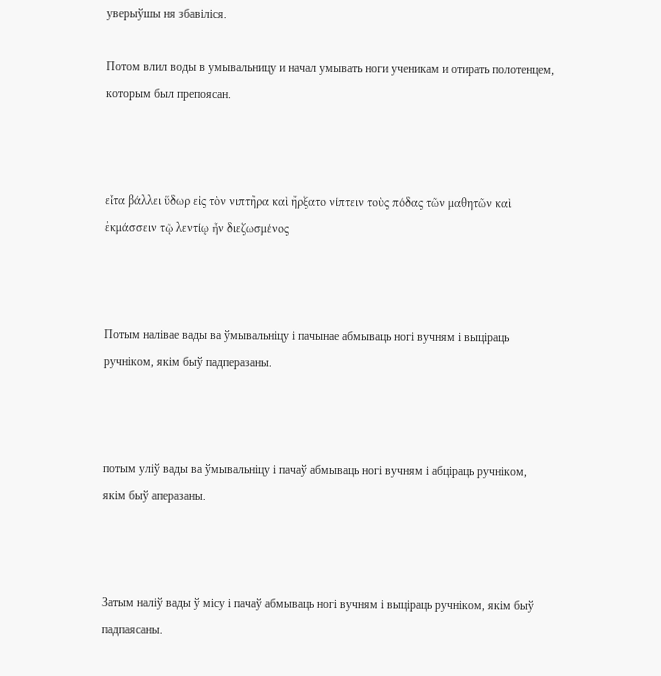уверыўшы ня збавіліся.

Потом влил воды в умывальницу и начал умывать ноги ученикам и отирать полотенцем, которым был препоясан.



εἶτα βάλλει ὕδωρ εἰς τὸν νιπτῆρα καὶ ἤρξατο νίπτειν τοὺς πόδας τῶν μαθητῶν καὶ ἐκμάσσειν τῷ λεντίῳ ἦν διεζωσμένος



Потым налівае вады ва ўмывальніцу і пачынае абмываць ногі вучням і выціраць ручніком, якім быў падперазаны.



потым уліў вады ва ўмывальніцу і пачаў абмываць ногі вучням і абціраць ручніком, якім быў аперазаны.



Затым наліў вады ў місу і пачаў абмываць ногі вучням і выціраць ручніком, якім быў падпаясаны.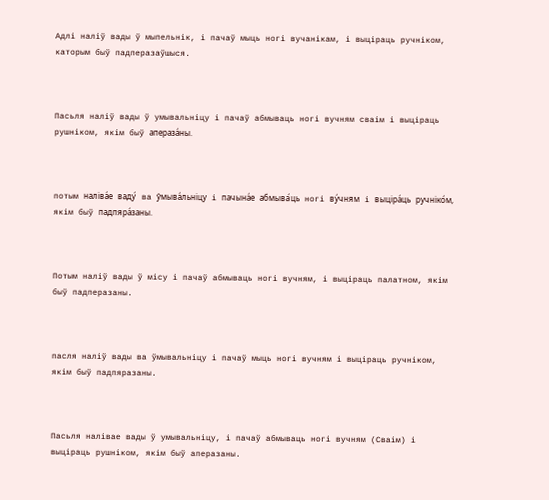Адлі наліў вады ў мыпельнік, і пачаў мыць ногі вучанікам, і выціраць ручніком, каторым быў падперазаўшыся.



Пасьля наліў вады ў умывальніцу і пачаў абмываць ногі вучням сваім і выціраць рушніком, якім быў апераза́ны.



потым наліва́е ваду́ ва ўмыва́льніцу і пачына́е абмыва́ць ногі ву́чням і выціра́ць ручніко́м, якім быў падпяра́заны.



Потым наліў вады ў місу і пачаў абмываць ногі вучням, і выціраць палатном, якім быў падперазаны.



пасля наліў вады ва ўмывальніцу і пачаў мыць ногі вучням і выціраць ручніком, якім быў падпяразаны.



Пасьля налівае вады ў умывальніцу, і пачаў абмываць ногі вучням (Сваім) і выціраць рушніком, якім быў аперазаны.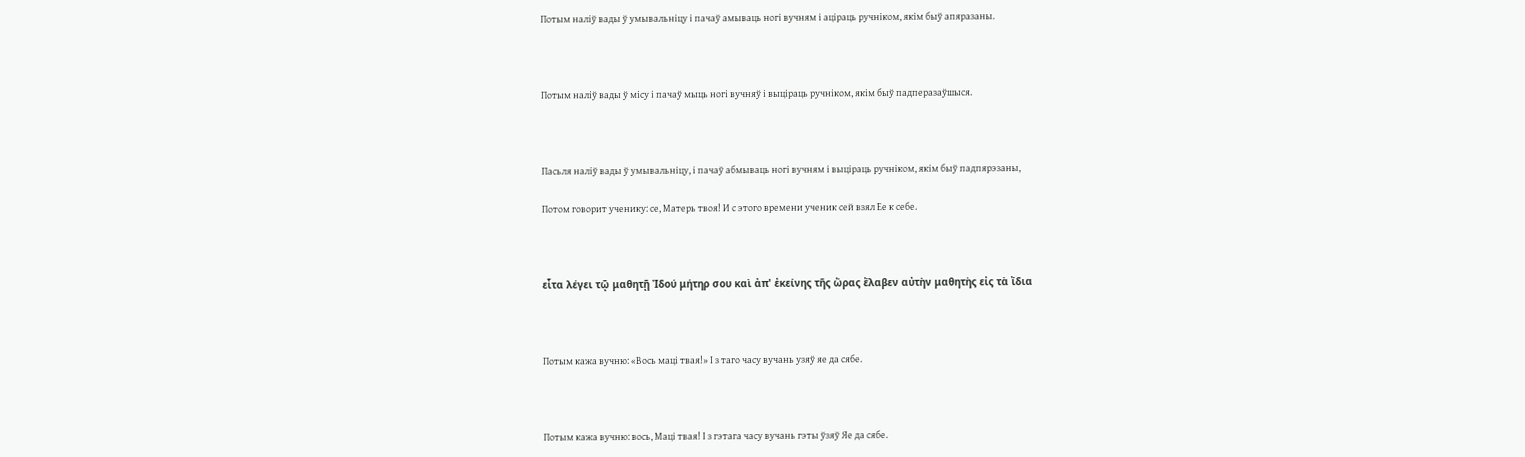Потым наліў вады ў умывальніцу і пачаў амываць ногі вучням і аціраць ручніком, якім быў апяразаны.



Потым наліў вады ў місу і пачаў мыць ногі вучняў і выціраць ручніком, якім быў падперазаўшыся.



Пасьля наліў вады ў умывальніцу, і пачаў абмываць ногі вучням і выціраць ручніком, якім быў падпярэзаны,

Потом говорит ученику: се, Матерь твоя! И с этого времени ученик сей взял Ее к себе.



εἶτα λέγει τῷ μαθητῇ Ἰδού μήτηρ σου καὶ ἀπ' ἐκείνης τῆς ὥρας ἔλαβεν αὐτὴν μαθητὴς εἰς τὰ ἴδια



Потым кажа вучню: «Вось маці твая!» І з таго часу вучань узяў яе да сябе.



Потым кажа вучню: вось, Маці твая! І з гэтага часу вучань гэты ўзяў Яе да сябе.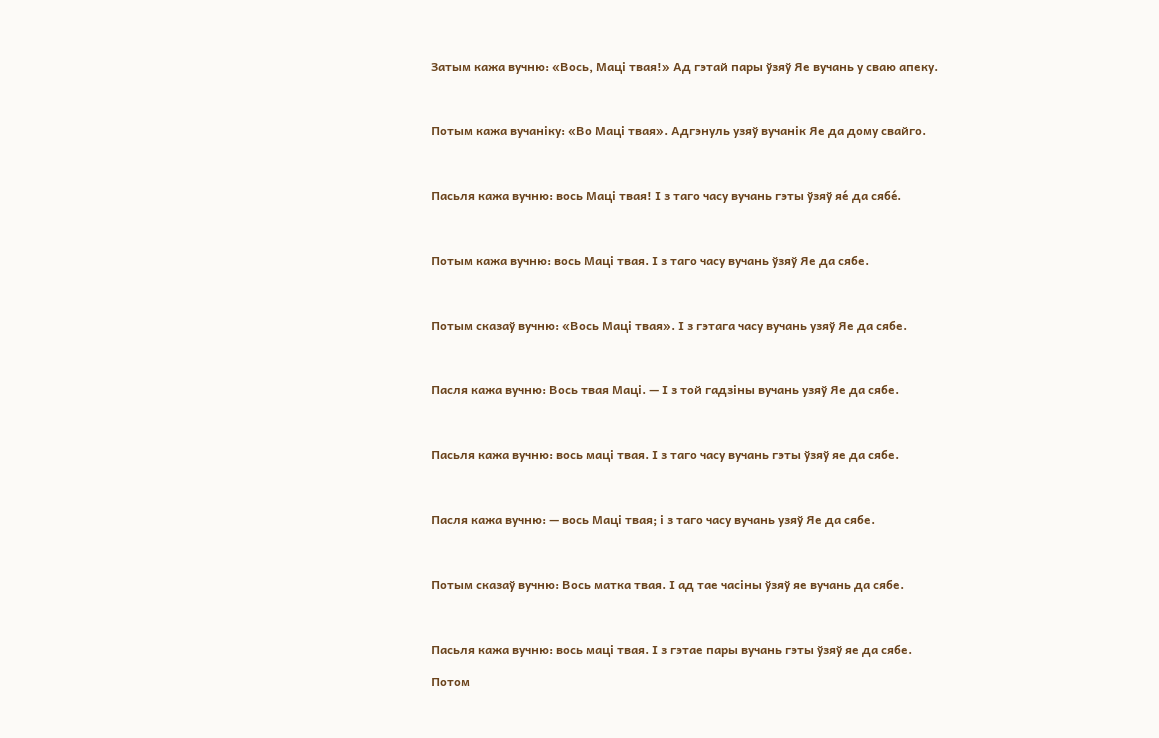Затым кажа вучню: «Вось, Маці твая!» Ад гэтай пары ўзяў Яе вучань у сваю апеку.



Потым кажа вучаніку: «Во Маці твая». Адгэнуль узяў вучанік Яе да дому свайго.



Пасьля кажа вучню: вось Маці твая! І з таго часу вучань гэты ўзяў яе́ да сябе́.



Потым кажа вучню: вось Маці твая. І з таго часу вучань ўзяў Яе да сябе.



Потым сказаў вучню: «Вось Маці твая». І з гэтага часу вучань узяў Яе да сябе.



Пасля кажа вучню: Вось твая Маці. — І з той гадзіны вучань узяў Яе да сябе.



Пасьля кажа вучню: вось маці твая. І з таго часу вучань гэты ўзяў яе да сябе.



Пасля кажа вучню: — вось Маці твая; і з таго часу вучань узяў Яе да сябе.



Потым сказаў вучню: Вось матка твая. І ад тае часіны ўзяў яе вучань да сябе.



Пасьля кажа вучню: вось маці твая. І з гэтае пары вучань гэты ўзяў яе да сябе.

Потом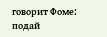говорит Фоме: подай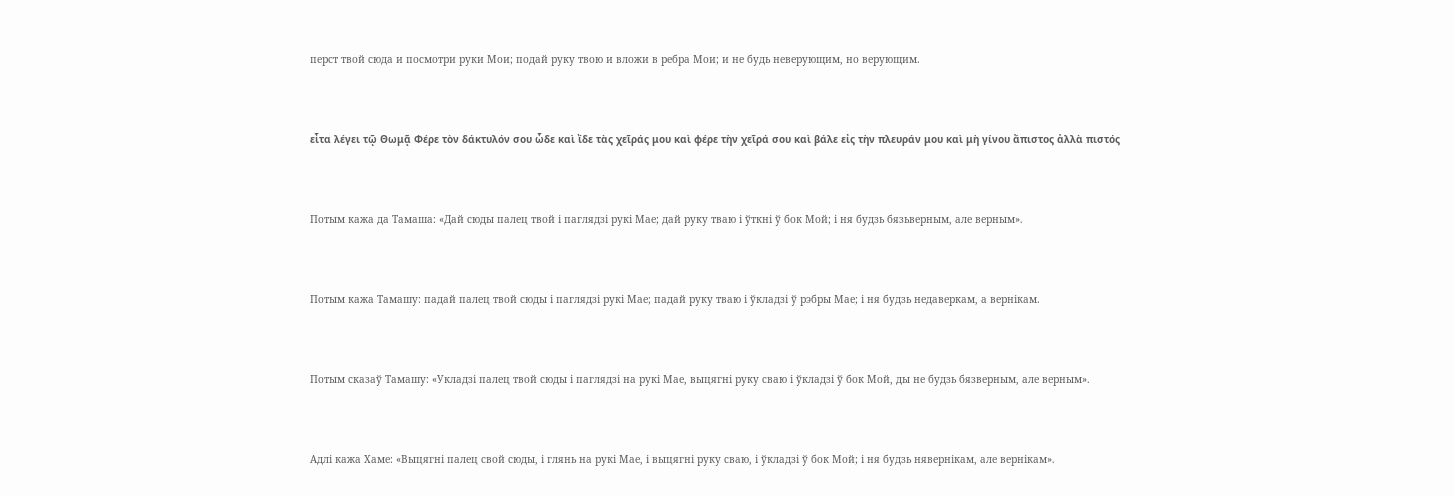перст твой сюда и посмотри руки Мои; подай руку твою и вложи в ребра Мои; и не будь неверующим, но верующим.



εἶτα λέγει τῷ Θωμᾷ Φέρε τὸν δάκτυλόν σου ὧδε καὶ ἴδε τὰς χεῖράς μου καὶ φέρε τὴν χεῖρά σου καὶ βάλε εἰς τὴν πλευράν μου καὶ μὴ γίνου ἄπιστος ἀλλὰ πιστός



Потым кажа да Тамаша: «Дай сюды палец твой і паглядзі рукі Мае; дай руку тваю і ўткні ў бок Мой; і ня будзь бязьверным, але верным».



Потым кажа Тамашу: падай палец твой сюды і паглядзі рукі Мае; падай руку тваю і ўкладзі ў рэбры Мае; і ня будзь недаверкам, а вернікам.



Потым сказаў Тамашу: «Укладзі палец твой сюды і паглядзі на рукі Мае, выцягні руку сваю і ўкладзі ў бок Мой, ды не будзь бязверным, але верным».



Адлі кажа Хаме: «Выцягні палец свой сюды, і глянь на рукі Мае, і выцягні руку сваю, і ўкладзі ў бок Мой; і ня будзь нявернікам, але вернікам».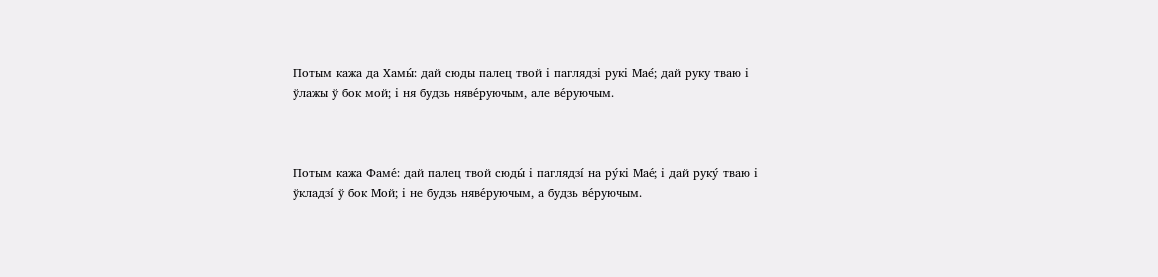Потым кажа да Хамы́: дай сюды палец твой і паглядзі рукі Мае́; дай руку тваю і ўлажы ў бок мой; і ня будзь няве́руючым, але ве́руючым.



Потым кажа Фаме́: дай палец твой сюды́ і паглядзí на ру́кі Мае́; і дай руку́ тваю і ўкладзí ў бок Мой; і не будзь няве́руючым, а будзь ве́руючым.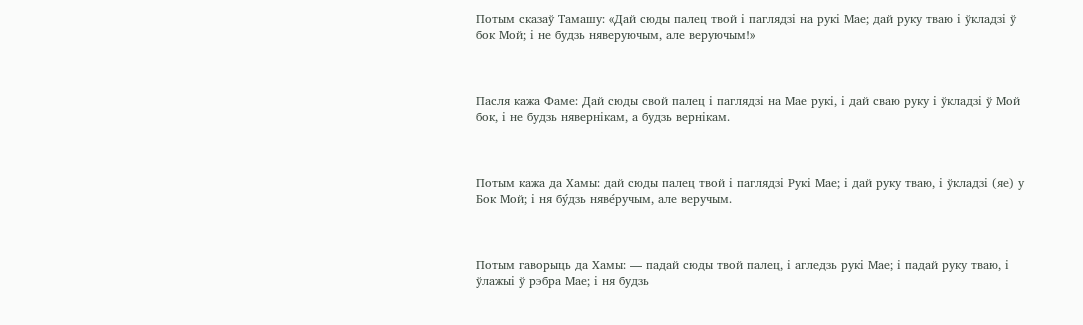Потым сказаў Тамашу: «Дай сюды палец твой і паглядзі на рукі Мае; дай руку тваю і ўкладзі ў бок Мой; і не будзь няверуючым, але веруючым!»



Пасля кажа Фаме: Дай сюды свой палец і паглядзі на Мае рукі, і дай сваю руку і ўкладзі ў Мой бок, і не будзь нявернікам, а будзь вернікам.



Потым кажа да Хамы: дай сюды палец твой і паглядзі Рукі Мае; і дай руку тваю, і ўкладзі (яе) у Бок Мой; і ня бу́дзь няве́ручым, але веручым.



Потым гаворыць да Хамы: — падай сюды твой палец, і агледзь рукі Мае; і падай руку тваю, і ўлажыі ў рэбра Мае; і ня будзь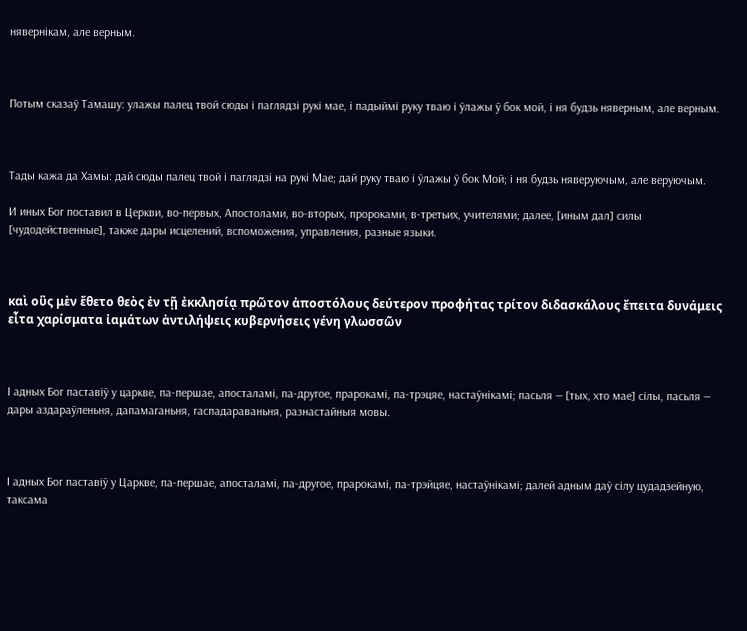нявернікам, але верным.



Потым сказаў Тамашу: улажы палец твой сюды і паглядзі рукі мае, і падыймі руку тваю і ўлажы ў бок мой, і ня будзь няверным, але верным.



Тады кажа да Хамы: дай сюды палец твой і паглядзі на рукі Мае; дай руку тваю і ўлажы ў бок Мой; і ня будзь няверуючым, але веруючым.

И иных Бог поставил в Церкви, во-первых, Апостолами, во-вторых, пророками, в-третьих, учителями; далее, [иным дал] силы [чудодейственные], также дары исцелений, вспоможения, управления, разные языки.



καὶ οὓς μὲν ἔθετο θεὸς ἐν τῇ ἐκκλησίᾳ πρῶτον ἀποστόλους δεύτερον προφήτας τρίτον διδασκάλους ἔπειτα δυνάμεις εἶτα χαρίσματα ἰαμάτων ἀντιλήψεις κυβερνήσεις γένη γλωσσῶν



І адных Бог паставіў у царкве, па-першае, апосталамі, па-другое, прарокамі, па-трэцяе, настаўнікамі; пасьля — [тых, хто мае] сілы, пасьля — дары аздараўленьня, дапамаганьня, гаспадараваньня, разнастайныя мовы.



І адных Бог паставіў у Царкве, па-першае, апосталамі, па-другое, прарокамі, па-трэйцяе, настаўнікамі; далей адным даў сілу цудадзейную, таксама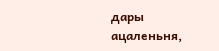дары ацаленьня,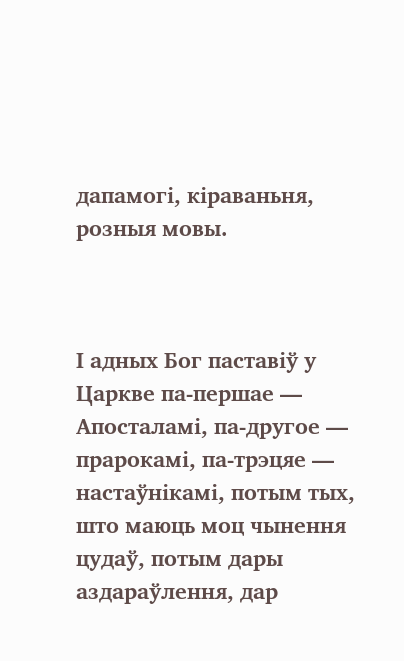дапамогі, кіраваньня, розныя мовы.



І адных Бог паставіў у Царкве па-першае — Апосталамі, па-другое — прарокамі, па-трэцяе — настаўнікамі, потым тых, што маюць моц чынення цудаў, потым дары аздараўлення, дар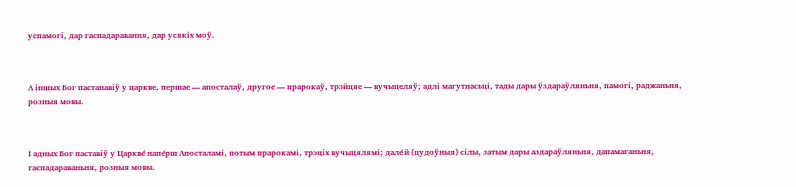успамогі, дар гаспадаравання, дар усякіх моў.



А іншых Бог пастанавіў у царкве, першае — апосталаў, другое — прарокаў, трэйцяе — вучыцеляў; адлі магутнасьці, тады дары ўздараўляньня, памогі, раджаньня, розныя мовы.



І адных Бог паставіў у Царкве́ напе́рш Апосталамі, потым прарокамі, трэціх вучыцялямі; дале́й (цудоўныя) сілы, затым дары аздараўляньня, дапамаганьня, гаспадараваньня, розныя мовы.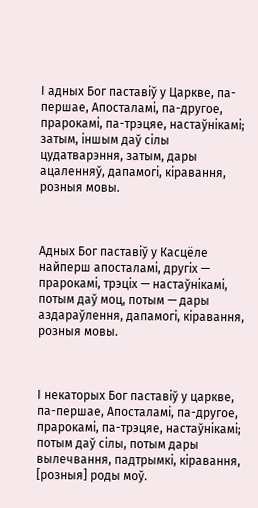І адных Бог паставіў у Царкве, па-першае, Апосталамі, па-другое, прарокамі, па-трэцяе, настаўнікамі; затым, іншым даў сілы цудатварэння, затым, дары ацаленняў, дапамогі, кіравання, розныя мовы.



Адных Бог паставіў у Касцёле найперш апосталамі, другіх — прарокамі, трэціх — настаўнікамі, потым даў моц, потым — дары аздараўлення, дапамогі, кіравання, розныя мовы.



І некаторых Бог паставіў у царкве, па-першае, Апосталамі, па-другое, прарокамі, па-трэцяе, настаўнікамі; потым даў сілы, потым дары вылечвання, падтрымкі, кіравання, [розныя] роды моў.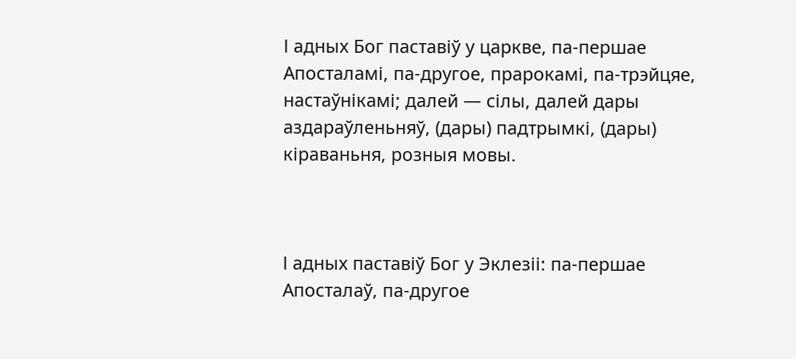І адных Бог паставіў у царкве, па-першае Апосталамі, па-другое, прарокамі, па-трэйцяе, настаўнікамі; далей — сілы, далей дары аздараўленьняў, (дары) падтрымкі, (дары) кіраваньня, розныя мовы.



І адных паставіў Бог у Эклезіі: па-першае Апосталаў, па-другое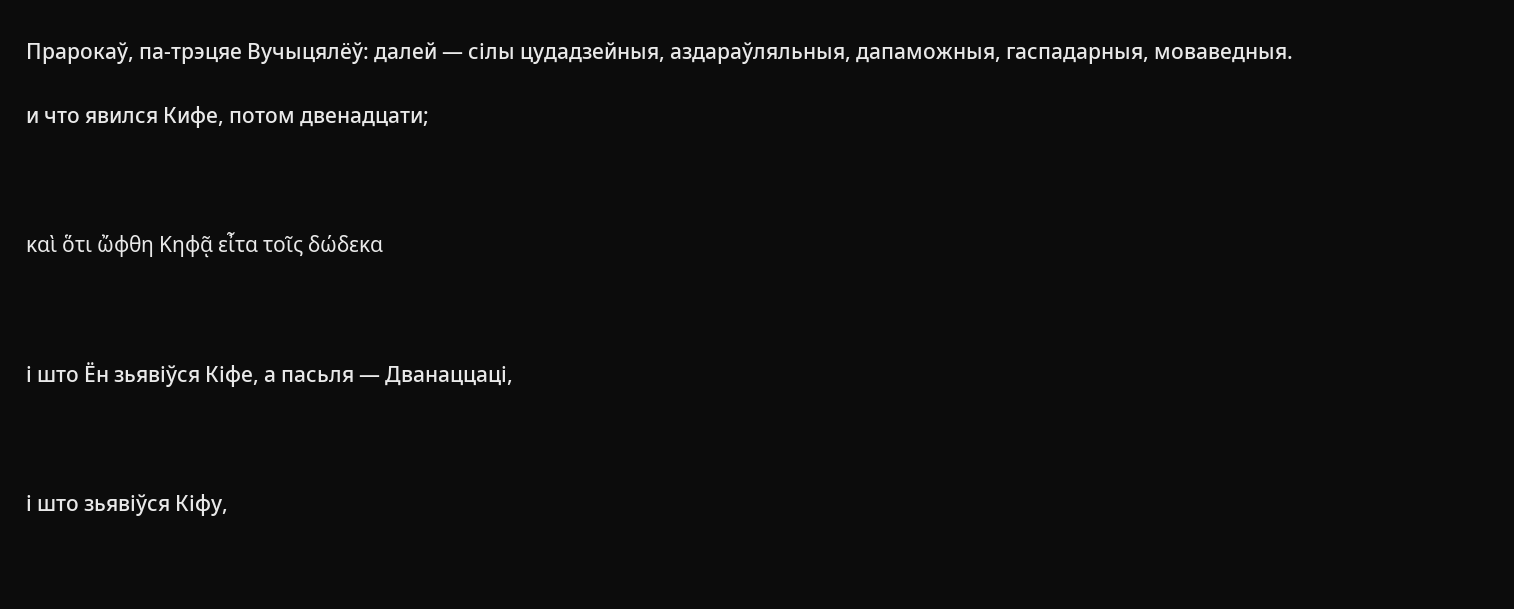Прарокаў, па-трэцяе Вучыцялёў: далей — сілы цудадзейныя, аздараўляльныя, дапаможныя, гаспадарныя, моваведныя.

и что явился Кифе, потом двенадцати;



καὶ ὅτι ὤφθη Κηφᾷ εἶτα τοῖς δώδεκα



і што Ён зьявіўся Кіфе, а пасьля — Дванаццаці,



і што зьявіўся Кіфу,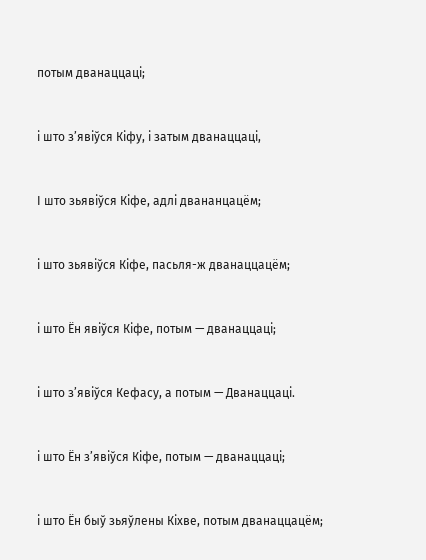потым дванаццаці;



і што з’явіўся Кіфу, і затым дванаццаці,



І што зьявіўся Кіфе, адлі двананцацём;



і што зьявіўся Кіфе, пасьля-ж дванаццацём;



і што Ён явіўся Кіфе, потым — дванаццаці;



і што з’явіўся Кефасу, а потым — Дванаццаці.



і што Ён з’явіўся Кіфе, потым — дванаццаці;



і што Ён быў зьяўлены Кіхве, потым дванаццацём;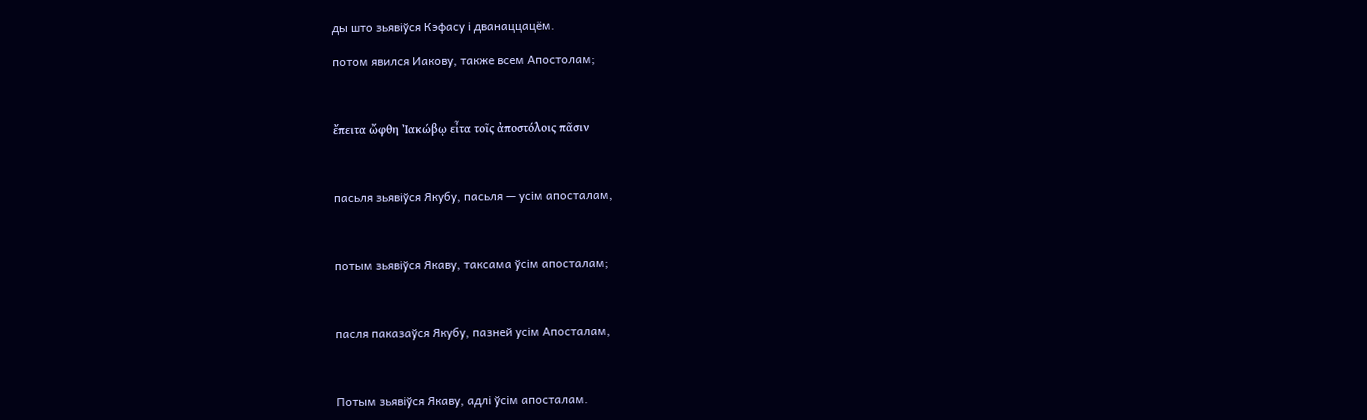ды што зьявіўся Кэфасу і дванаццацём.

потом явился Иакову, также всем Апостолам;



ἔπειτα ὤφθη Ἰακώβῳ εἶτα τοῖς ἀποστόλοις πᾶσιν



пасьля зьявіўся Якубу, пасьля — усім апосталам,



потым зьявіўся Якаву, таксама ўсім апосталам;



пасля паказаўся Якубу, пазней усім Апосталам,



Потым зьявіўся Якаву, адлі ўсім апосталам.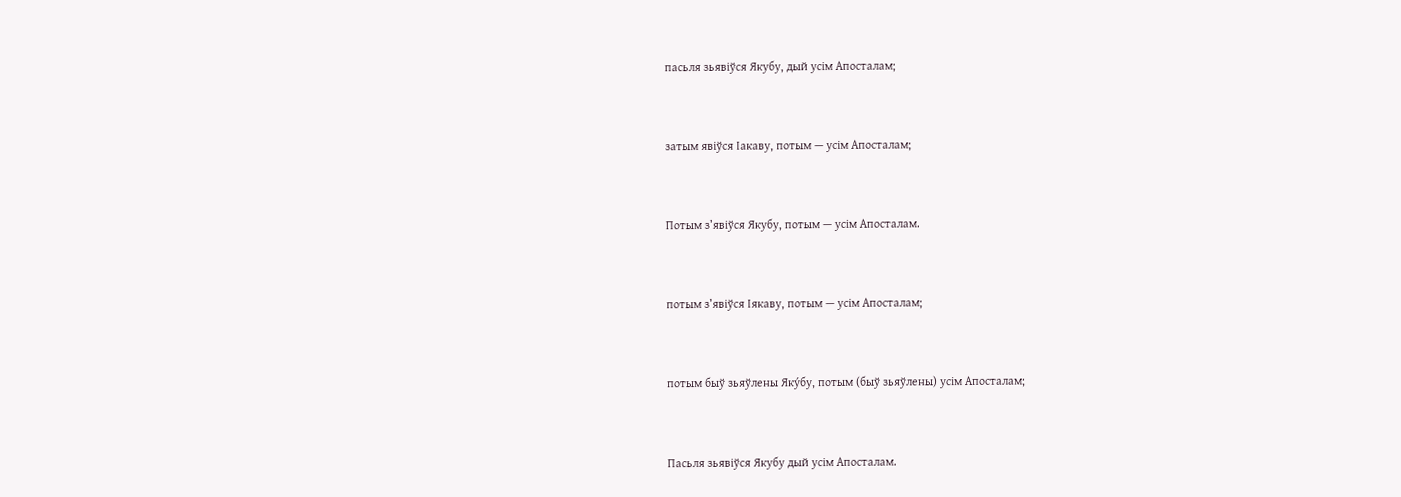пасьля зьявіўся Якубу, дый усім Апосталам;



затым явіўся Іакаву, потым — усім Апосталам;



Потым з’явіўся Якубу, потым — усім Апосталам.



потым з’явіўся Іякаву, потым — усім Апосталам;



потым быў зьяўлены Яку́бу, потым (быў зьяўлены) усім Апосталам;



Пасьля зьявіўся Якубу дый усім Апосталам.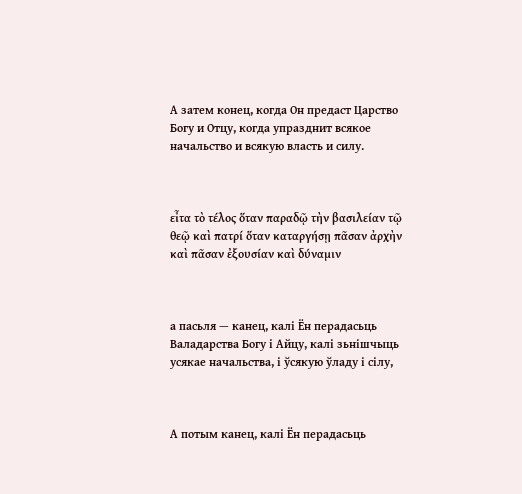А затем конец, когда Он предаст Царство Богу и Отцу, когда упразднит всякое начальство и всякую власть и силу.



εἶτα τὸ τέλος ὅταν παραδῷ τὴν βασιλείαν τῷ θεῷ καὶ πατρί ὅταν καταργήσῃ πᾶσαν ἀρχὴν καὶ πᾶσαν ἐξουσίαν καὶ δύναμιν



а пасьля — канец, калі Ён перадасьць Валадарства Богу і Айцу, калі зьнішчыць усякае начальства, і ўсякую ўладу і сілу,



А потым канец, калі Ён перадасьць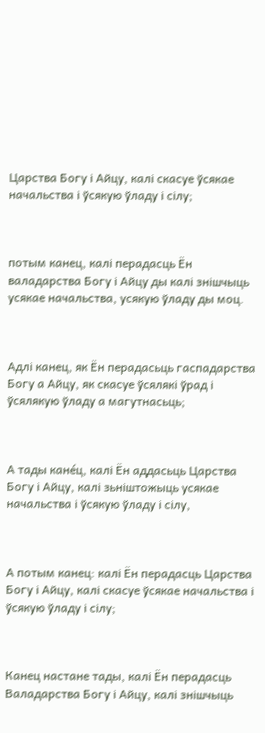Царства Богу і Айцу, калі скасуе ўсякае начальства і ўсякую ўладу і сілу;



потым канец, калі перадасць Ён валадарства Богу і Айцу ды калі знішчыць усякае начальства, усякую ўладу ды моц.



Адлі канец, як Ён перадасьць гаспадарства Богу а Айцу, як скасуе ўсялякі ўрад і ўсялякую ўладу а магутнасьць;



А тады кане́ц, калі Ён аддасьць Царства Богу і Айцу, калі зьніштожыць усякае начальства і ўсякую ўладу і сілу,



А потым канец: калі Ён перадасць Царства Богу і Айцу, калі скасуе ўсякае начальства і ўсякую ўладу і сілу;



Канец настане тады, калі Ён перадасць Валадарства Богу і Айцу, калі знішчыць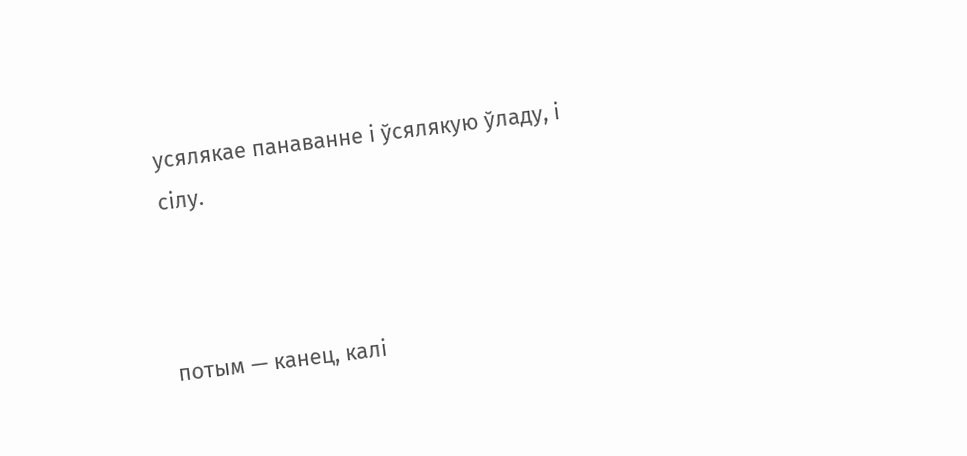усялякае панаванне і ўсялякую ўладу, і сілу.



потым — канец, калі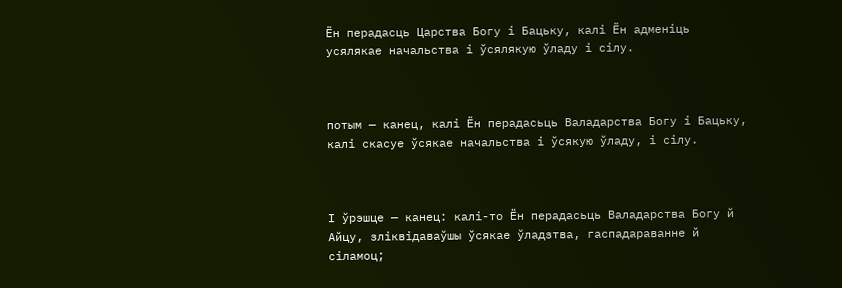Ён перадасць Царства Богу і Бацьку, калі Ён адменіць усялякае начальства і ўсялякую ўладу і сілу.



потым — канец, калі Ён перадасьць Валадарства Богу і Бацьку, калі скасуе ўсякае начальства і ўсякую ўладу, і сілу.



І ўрэшце — канец: калі-то Ён перадасьць Валадарства Богу й Айцу, зліквідаваўшы ўсякае ўладзтва, гаспадараванне й сіламоц;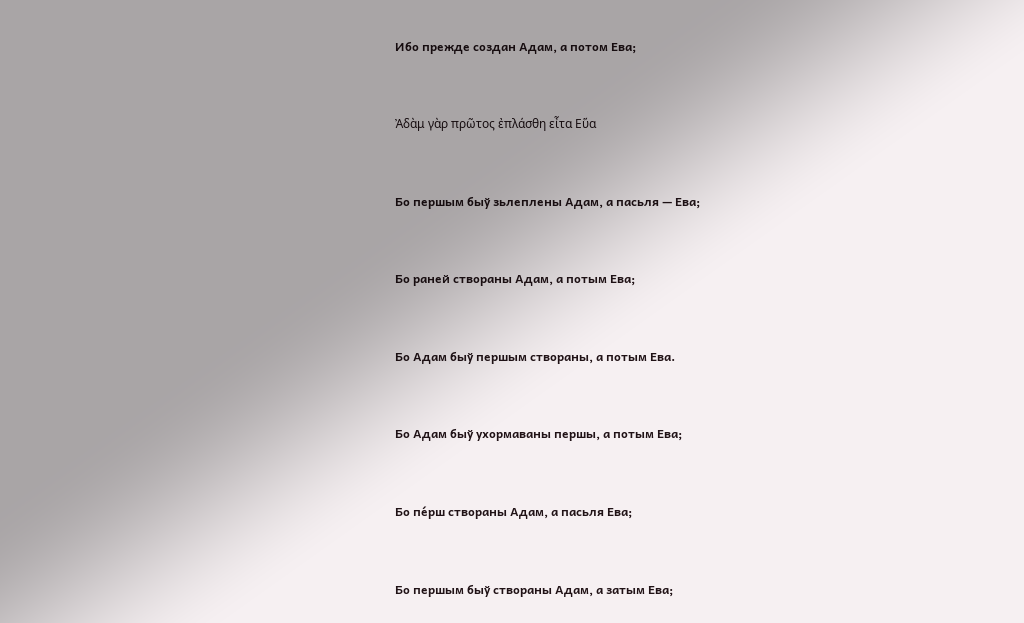Ибо прежде создан Адам, а потом Ева;



Ἀδὰμ γὰρ πρῶτος ἐπλάσθη εἶτα Εὕα



Бо першым быў зьлеплены Адам, а пасьля — Ева;



Бо раней створаны Адам, а потым Ева;



Бо Адам быў першым створаны, а потым Ева.



Бо Адам быў ухормаваны першы, а потым Ева;



Бо пе́рш створаны Адам, а пасьля Ева;



Бо першым быў створаны Адам, а затым Ева;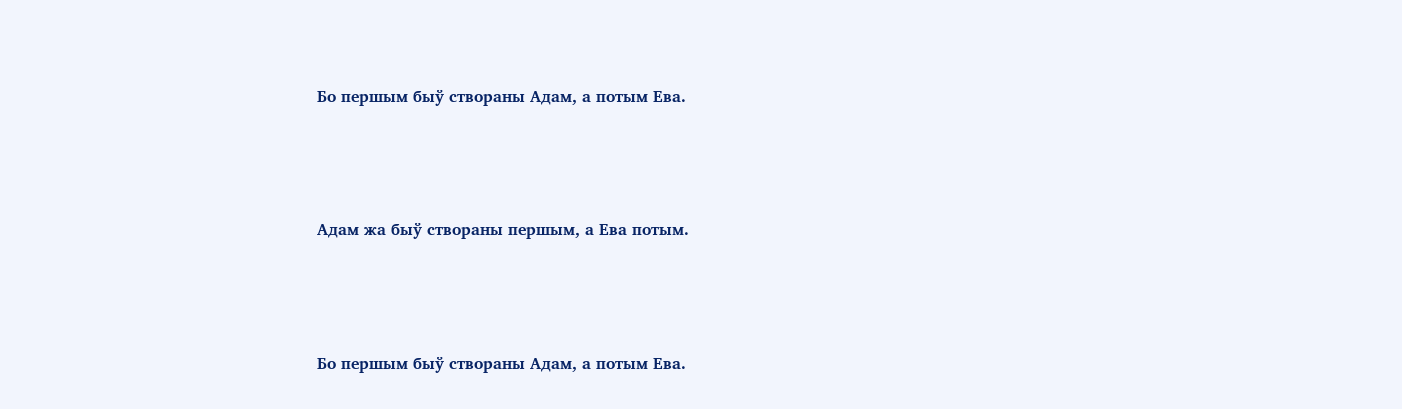Бо першым быў створаны Адам, а потым Ева.



Адам жа быў створаны першым, а Ева потым.



Бо першым быў створаны Адам, а потым Ева.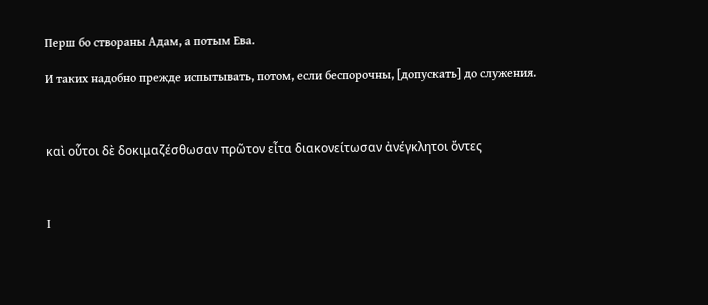Перш бо створаны Адам, а потым Ева.

И таких надобно прежде испытывать, потом, если беспорочны, [допускать] до служения.



καὶ οὗτοι δὲ δοκιμαζέσθωσαν πρῶτον εἶτα διακονείτωσαν ἀνέγκλητοι ὄντες



І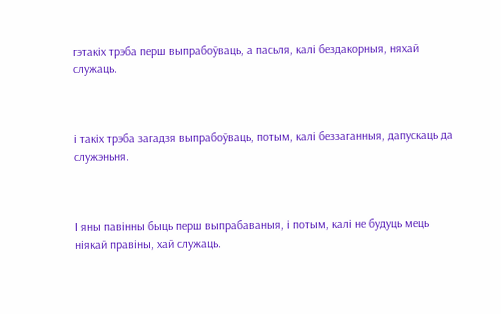гэтакіх трэба перш выпрабоўваць, а пасьля, калі бездакорныя, няхай служаць.



і такіх трэба загадзя выпрабоўваць, потым, калі беззаганныя, дапускаць да служэньня.



І яны павінны быць перш выпрабаваныя, і потым, калі не будуць мець ніякай правіны, хай служаць.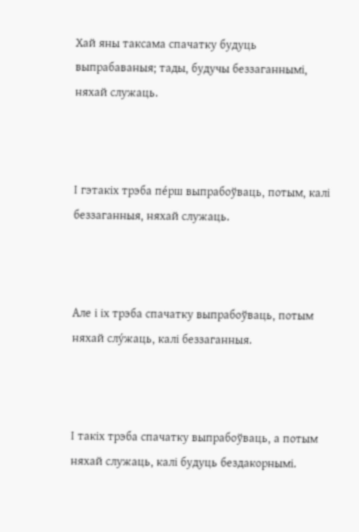Хай яны таксама спачатку будуць выпрабаваныя; тады, будучы беззаганнымі, няхай служаць.



І гэтакіх трэба пе́рш выпрабоўваць, потым, калі беззаганныя, няхай служаць.



Але і іх трэба спачатку выпрабоўваць, потым няхай слу́жаць, калі беззаганныя.



І такіх трэба спачатку выпрабоўваць, а потым няхай служаць, калі будуць бездакорнымі.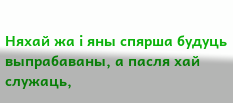Няхай жа і яны спярша будуць выпрабаваны, а пасля хай служаць,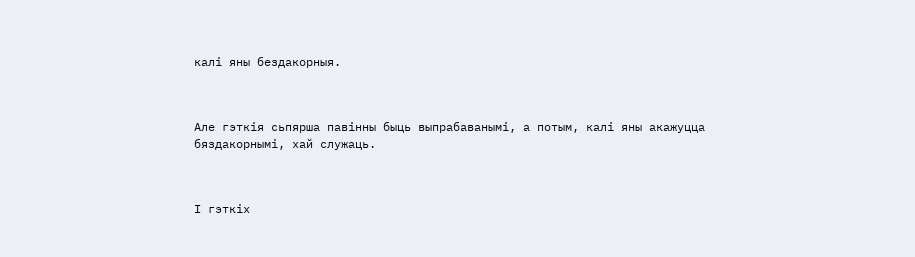калі яны бездакорныя.



Але гэткія сьпярша павінны быць выпрабаванымі, а потым, калі яны акажуцца бяздакорнымі, хай служаць.



І гэткіх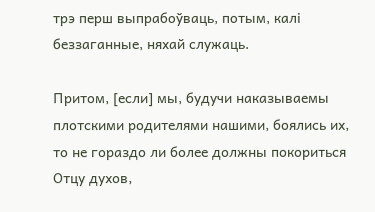трэ перш выпрабоўваць, потым, калі беззаганные, няхай служаць.

Притом, [если] мы, будучи наказываемы плотскими родителями нашими, боялись их, то не гораздо ли более должны покориться Отцу духов,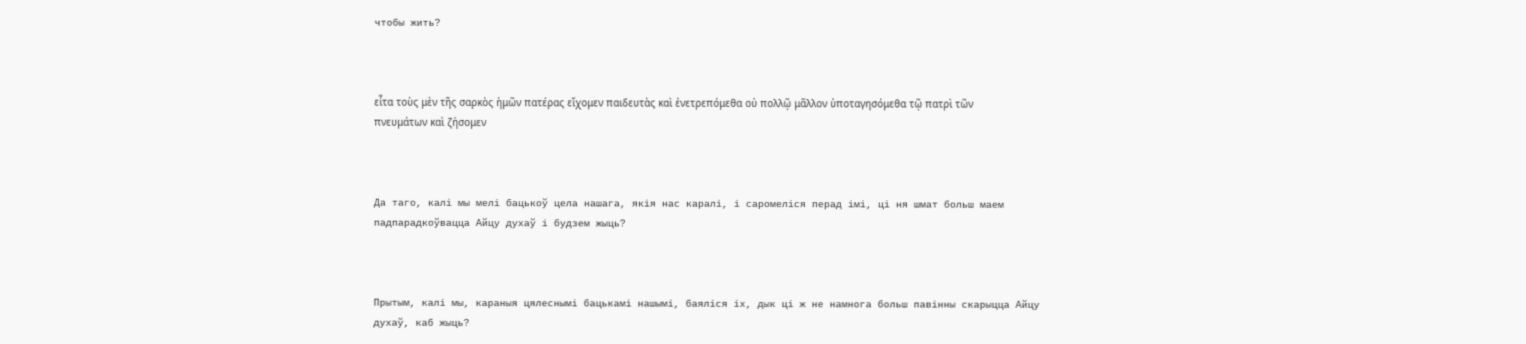чтобы жить?



εἶτα τοὺς μὲν τῆς σαρκὸς ἡμῶν πατέρας εἴχομεν παιδευτὰς καὶ ἐνετρεπόμεθα οὐ πολλῷ μᾶλλον ὑποταγησόμεθα τῷ πατρὶ τῶν πνευμάτων καὶ ζήσομεν



Да таго, калі мы мелі бацькоў цела нашага, якія нас каралі, і саромеліся перад імі, ці ня шмат больш маем падпарадкоўвацца Айцу духаў і будзем жыць?



Прытым, калі мы, караныя цялеснымі бацькамі нашымі, баяліся іх, дык ці ж не намнога больш павінны скарыцца Айцу духаў, каб жыць?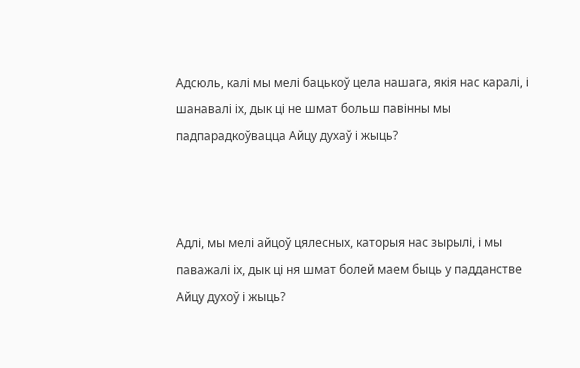Адсюль, калі мы мелі бацькоў цела нашага, якія нас каралі, і шанавалі іх, дык ці не шмат больш павінны мы падпарадкоўвацца Айцу духаў і жыць?



Адлі, мы мелі айцоў цялесных, каторыя нас зырылі, і мы паважалі іх, дык ці ня шмат болей маем быць у падданстве Айцу духоў і жыць?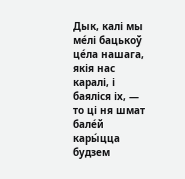Дык, калі мы ме́лі бацькоў це́ла нашага, якія нас каралі, і баяліся іх, — то ці ня шмат бале́й кары́цца будзем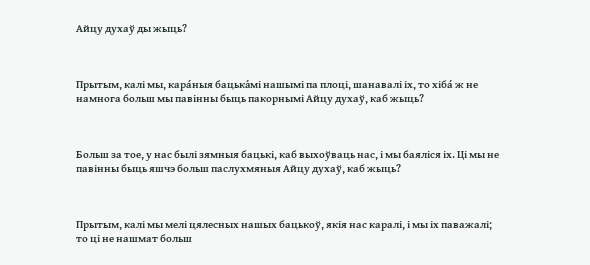Айцу духаў ды жыць?



Прытым, калі мы, кара́ныя бацька́мі нашымі па плоці, шанавалі іх, то хіба́ ж не намнога больш мы павінны быць пакорнымі Айцу духаў, каб жыць?



Больш за тое, у нас былі зямныя бацькі, каб выхоўваць нас, і мы баяліся іх. Ці мы не павінны быць яшчэ больш паслухмяныя Айцу духаў, каб жыць?



Прытым, калі мы мелі цялесных нашых бацькоў, якія нас каралі, і мы іх паважалі; то ці не нашмат больш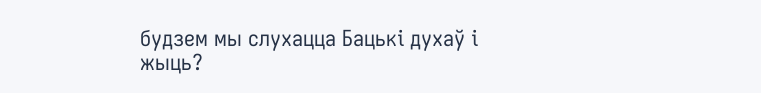будзем мы слухацца Бацькі духаў і жыць?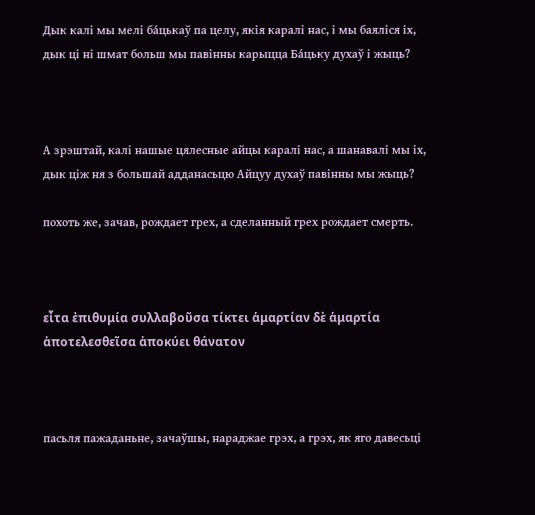Дык калі мы мелі ба́цькаў па целу, якія каралі нас, і мы баяліся іх, дык ці ні шмат больш мы павінны карыцца Ба́цьку духаў і жыць?



А зрэштай, калі нашые цялесные айцы каралі нас, а шанавалі мы іх, дык ціж ня з большай адданасьцю Айцуу духаў павінны мы жыць?

похоть же, зачав, рождает грех, а сделанный грех рождает смерть.



εἶτα ἐπιθυμία συλλαβοῦσα τίκτει ἁμαρτίαν δὲ ἁμαρτία ἀποτελεσθεῖσα ἀποκύει θάνατον



пасьля пажаданьне, зачаўшы, нараджае грэх, а грэх, як яго давесьці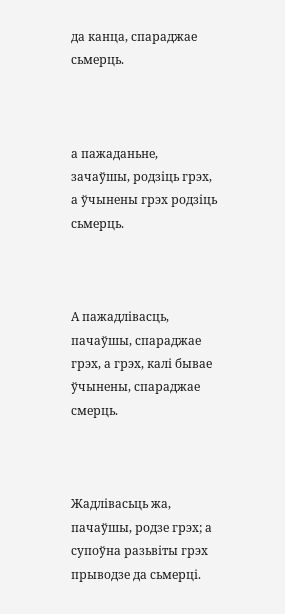да канца, спараджае сьмерць.



а пажаданьне, зачаўшы, родзіць грэх, а ўчынены грэх родзіць сьмерць.



А пажадлівасць, пачаўшы, спараджае грэх, а грэх, калі бывае ўчынены, спараджае смерць.



Жадлівасьць жа, пачаўшы, родзе грэх; а супоўна разьвіты грэх прыводзе да сьмерці.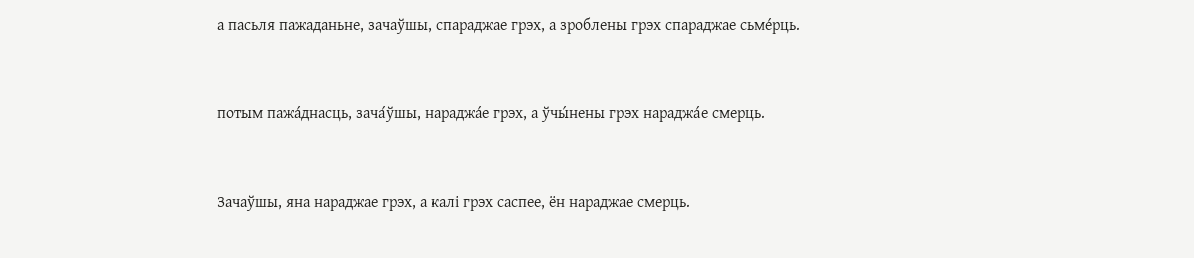а пасьля пажаданьне, зачаўшы, спараджае грэх, а зроблены грэх спараджае сьме́рць.



потым пажа́днасць, зача́ўшы, нараджа́е грэх, а ўчы́нены грэх нараджа́е смерць.



Зачаўшы, яна нараджае грэх, а калі грэх саспее, ён нараджае смерць.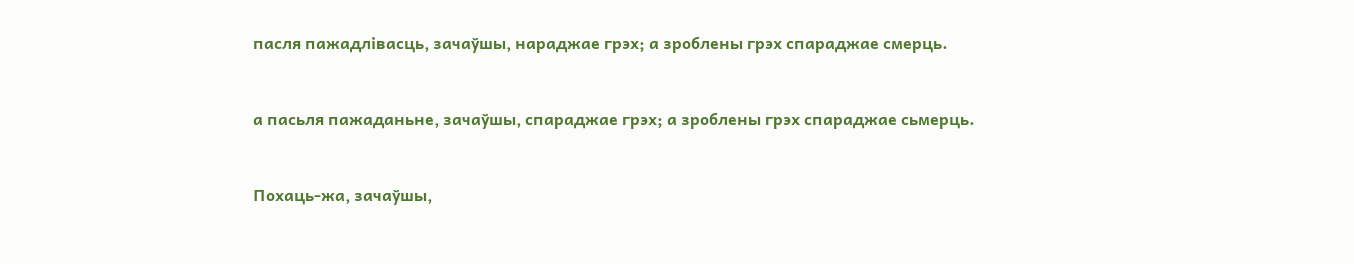пасля пажадлівасць, зачаўшы, нараджае грэх; а зроблены грэх спараджае смерць.



а пасьля пажаданьне, зачаўшы, спараджае грэх; а зроблены грэх спараджае сьмерць.



Похаць-жа, зачаўшы,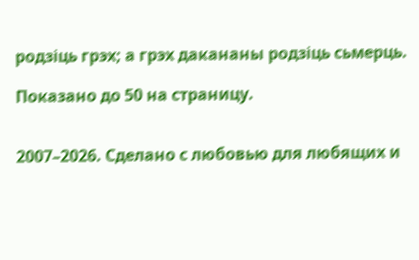родзіць грэх; а грэх дакананы родзіць сьмерць.

Показано до 50 на страницу.


2007–2026. Сделано с любовью для любящих и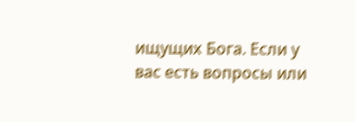ищущих Бога. Если у вас есть вопросы или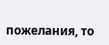пожелания, то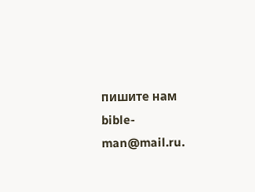пишите нам bible-man@mail.ru.